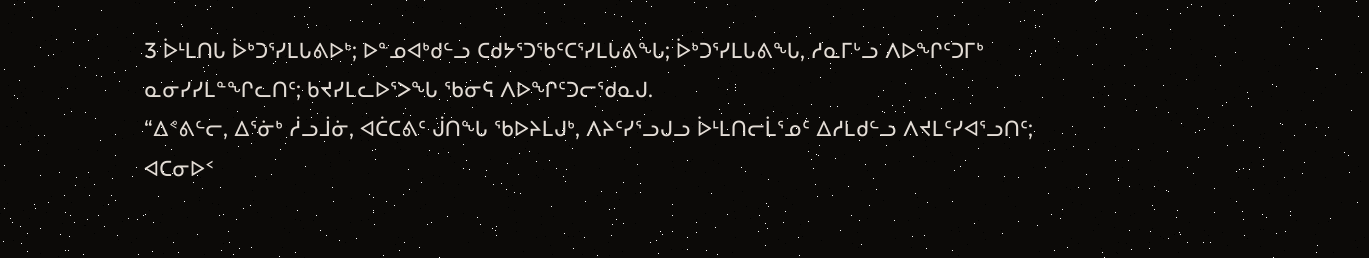3 ᐆᒻᒪᑎᒐ ᐆᒃᑐᕐᓯᒪᒐᕕᐅᒃ; ᐅᓐᓄᐊᒃᑯᓪᓗ ᑕᑯᔭᕐᑐᖃᑦᑕᕐᓯᒪᒐᕕᖓ; ᐆᒃᑐᕐᓯᒪᒐᕕᖓ, ᓱᓇᒥᒡᓗ ᐱᐅᖏᑦᑐᒥᒃ ᓇᓂᓯᓯᒪᓐᖏᓚᑎᑦ; ᑲᔪᓯᒪᓚᐅᕐᐳᖓ ᖃᓂᕋ ᐱᐅᖏᑦᑐᓕᖁᓇᒍ.
“ᐃᕝᕕᓪᓕ, ᐃᕐᓃᒃ ᓲᓗᒨᓃ, ᐊᑖᑕᕕᑦ ᒎᑎᖓ ᖃᐅᔨᒪᒍᒃ, ᐱᔨᑦᓯᕐᓗᒍᓗ ᐆᒻᒪᑎᓕᒫᕐᓄᑦ ᐃᓱᒪᑯᓪᓗ ᐱᔪᒪᑦᓯᐊᕐᓗᑎᑦ; ᐊᑕᓂᐅᑉ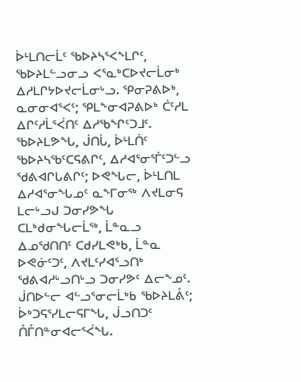ᐆᒻᒪᑎᓕᒫᑦ ᖃᐅᔨᓴᕐᐸᖕᒪᒋᑦ, ᖃᐅᔨᒪᓪᓗᓂᓗ ᐸᕐᓇᒃᑕᐅᔪᓕᒫᓂᒃ ᐃᓱᒪᒋᔭᐅᔪᓕᒫᓂᒡᓗ. ᕿᓂᕈᕕᐅᒃ, ᓇᓂᓂᐊᕐᐸᑦ; ᕿᒪᖕᓂᐊᕈᕕᐅᒃ ᑖᑦᓱᒪ ᐃᒋᑦᓱᒫᕐᐹᑎᑦ ᐃᓱᖃᖏᑦᑐᒧᑦ.
ᖃᐅᔨᒪᕗᖓ, ᒎᑎᒑ, ᐆᒻᒪᑏᑦ ᖃᐅᔨᓴᖃᑦᑕᕋᕕᒋᑦ, ᐃᓱᐊᕐᓂᕐᒦᑦᑐᓪᓗ ᖁᕕᐊᒋᒐᕕᒋᑦ; ᐅᕙᖓᓕ, ᐆᒻᒪᑎᒪ ᐃᓱᐊᕐᓂᖓᓄᑦ ᓇᖕᒥᓂᖅ ᐱᔪᒪᓂᕋ ᒪᓕᒡᓗᒍ ᑐᓂᓯᕗᖓ ᑕᒪᒃᑯᓂᖓᓕᒫᖅ, ᒫᓐᓇᓗ ᐃᓄᖁᑎᑎᑦ ᑕᑯᓯᒪᕙᒃᑲ, ᒫᓐᓇ ᐅᕙᓃᑦᑐᑦ, ᐱᔪᒪᑦᓯᐊᕐᓗᑎᒃ ᖁᕕᐊᓱᒡᓗᑎᒡᓗ ᑐᓂᓯᕗᑦ ᐃᓕᖕᓄᑦ.
ᒎᑎᐅᓪᓕ ᐊᓪᓗᕐᓂᓕᒫᒃᑲ ᖃᐅᔨᒪᕔᑦ; ᐆᒃᑐᕋᕐᓯᒪᓕᕋᒥᖓ, ᒎᓗᑎᑐᑦ ᑍᒤᑎᓐᓂᐊᓕᕐᐹᖓ.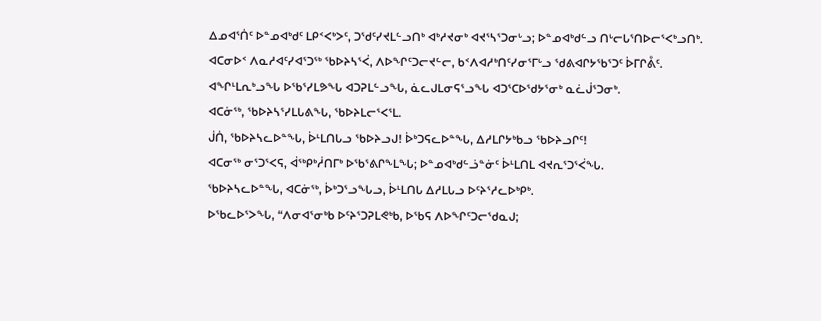ᐃᓄᐊᕐᑏᑦ ᐅᓐᓄᐊᒃᑯᑦ ᒪᑭᑉᐸᒃᐳᑦ, ᑐᖁᑦᓯᔪᒪᓪᓗᑎᒃ ᐊᒃᓱᔪᓂᒃ ᐊᔪᕐᓴᕐᑐᓂᒡᓗ; ᐅᓐᓄᐊᒃᑯᓪᓗ ᑎᒡᓕᒐᕐᑎᐅᓕᕐᐸᒃᓗᑎᒃ.
ᐊᑕᓂᐅᑉ ᐱᓇᓱᐊᑦᓯᐊᕐᑐᖅ ᖃᐅᔨᓴᕐᐹ, ᐱᐅᖏᑦᑐᓕᔪᓪᓕ, ᑲᑉᐱᐊᓱᒃᑎᑦᓯᓂᕐᒥᒡᓗ ᖁᕕᐊᒋᔭᖃᕐᑐᑦ ᐆᒥᒋᕔᑦ.
ᐊᖏᒻᒪᕆᒃᓗᖓ ᐅᖃᕐᓯᒪᕗᖓ ᐊᑐᕈᒪᓪᓗᖓ, ᓈᓚᒍᒪᓂᕋᕐᓗᖓ ᐊᑐᕐᑕᐅᖁᔭᕐᓂᒃ ᓇᓛᒎᕐᑐᓂᒃ.
ᐊᑕᓃᖅ, ᖃᐅᔨᓴᕐᓯᒪᒐᕕᖓ, ᖃᐅᔨᒪᓕᕐᐸᕐᒪ.
ᒎᑏ, ᖃᐅᔨᓴᓚᐅᓐᖓ, ᐆᒻᒪᑎᒐᓗ ᖃᐅᔨᓗᒍ! ᐆᒃᑐᕋᓚᐅᓐᖓ, ᐃᓱᒪᒋᔭᒃᑲᓗ ᖃᐅᔨᓗᒋᑦ!
ᐊᑕᓂᖅ ᓂᕐᑐᕐᐸᕋ, ᐋᖅᑭᒃᓲᑎᒥᒃ ᐅᖃᕐᕕᒋᖕᒪᖓ; ᐅᓐᓄᐊᒃᑯᓪᓘᓐᓃᑦ ᐆᒻᒪᑎᒪ ᐊᔪᕆᕐᑐᕐᐹᖓ.
ᖃᐅᔨᓴᓚᐅᓐᖓ, ᐊᑕᓃᖅ, ᐆᒃᑐᕐᓗᖓᓗ, ᐆᒻᒪᑎᒐ ᐃᓱᒪᒐᓗ ᐅᑦᔨᕐᓱᓚᐅᒃᑭᒃ.
ᐅᖃᓚᐅᕐᐳᖓ, “ᐱᓂᐊᕐᓂᒃᑲ ᐅᑦᔨᕐᑐᕈᒪᕙᒃᑲ, ᐅᖃᕋ ᐱᐅᖏᑦᑐᓕᖁᓇᒍ;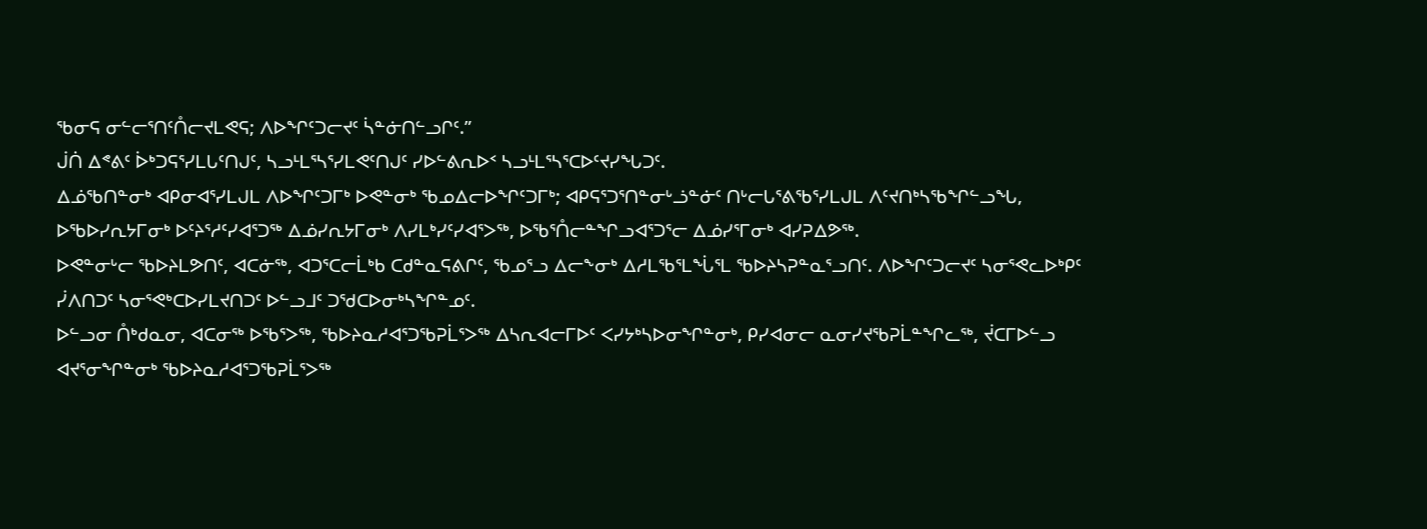ᖃᓂᕋ ᓂᓪᓕᕐᑎᑦᑍᓕᔪᒪᕙᕋ; ᐱᐅᖏᑦᑐᓕᔪᑦ ᓵᓐᓃᑎᓪᓗᒋᑦ.”
ᒎᑏ ᐃᕝᕕᑦ ᐆᒃᑐᕋᕐᓯᒪᒐᑦᑎᒍᑦ, ᓴᓗᒻᒪᕐᓴᕐᓯᒪᕙᑦᑎᒍᑦ ᓯᐅᓪᕕᕆᐅᑉ ᓴᓗᒻᒪᕐᓴᕐᑕᐅᑦᔪᓯᖓᑐᑦ.
ᐃᓅᖃᑎᓐᓂᒃ ᐊᑭᓂᐊᕐᓯᒪᒍᒪ ᐱᐅᖏᑦᑐᒥᒃ ᐅᕙᓐᓂᒃ ᖃᓄᐃᓕᐅᖏᑦᑐᒥᒃ; ᐊᑭᕋᕐᑐᕐᑎᓐᓂᒡᓘᓐᓃᑦ ᑎᒡᓕᒐᕐᕕᖃᕐᓯᒪᒍᒪ ᐱᑦᔪᑎᒃᓴᖃᖏᓪᓗᖓ,
ᐅᖃᐅᓯᕆᔭᒥᓂᒃ ᐅᑦᔨᕐᓱᑦᓯᐊᕐᑐᖅ ᐃᓅᓯᕆᔭᒥᓂᒃ ᐱᓯᒪᒃᓯᑦᓯᐊᕐᐳᖅ, ᐅᖃᕐᑍᓕᓐᖏᓗᐊᕐᑐᕐᓕ ᐃᓅᓯᕐᒥᓂᒃ ᐊᓯᕈᐃᕗᖅ.
ᐅᕙᓐᓂᒡᓕ ᖃᐅᔨᒪᕗᑎᑦ, ᐊᑕᓃᖅ, ᐊᑐᕐᑕᓕᒫᒃᑲ ᑕᑯᓐᓇᕋᕕᒋᑦ, ᖃᓄᕐᓗ ᐃᓕᖕᓂᒃ ᐃᓱᒪᖃᕐᒪᖔᕐᒪ ᖃᐅᔨᓴᕈᓐᓇᕐᓗᑎᑦ. ᐱᐅᖏᑦᑐᓕᔪᑦ ᓴᓂᕐᕙᓚᐅᒃᑭᑦ ᓰᐱᑎᑐᑦ ᓴᓂᕐᕙᒃᑕᐅᓯᒪᔪᑎᑐᑦ ᐅᓪᓗᒧᑦ ᑐᖁᑕᐅᓂᒃᓴᖏᓐᓄᑦ.
ᐅᓪᓗᓂ ᑍᒃᑯᓇᓂ, ᐊᑕᓂᖅ ᐅᖃᕐᐳᖅ, ᖃᐅᔨᓇᓱᐊᕐᑐᖃᕈᒫᕐᐳᖅ ᐃᓴᕆᐊᓕᒥᐅᑦ ᐸᓯᔭᒃᓴᐅᓂᖏᓐᓂᒃ, ᑭᓯᐊᓂᓕ ᓇᓂᓯᔪᖃᕈᒫᓐᖏᓚᖅ, ᔫᑕᒥᐅᓪᓗ ᐊᔪᕐᓂᖏᓐᓂᒃ ᖃᐅᔨᓇᓱᐊᕐᑐᖃᕈᒫᕐᐳᖅ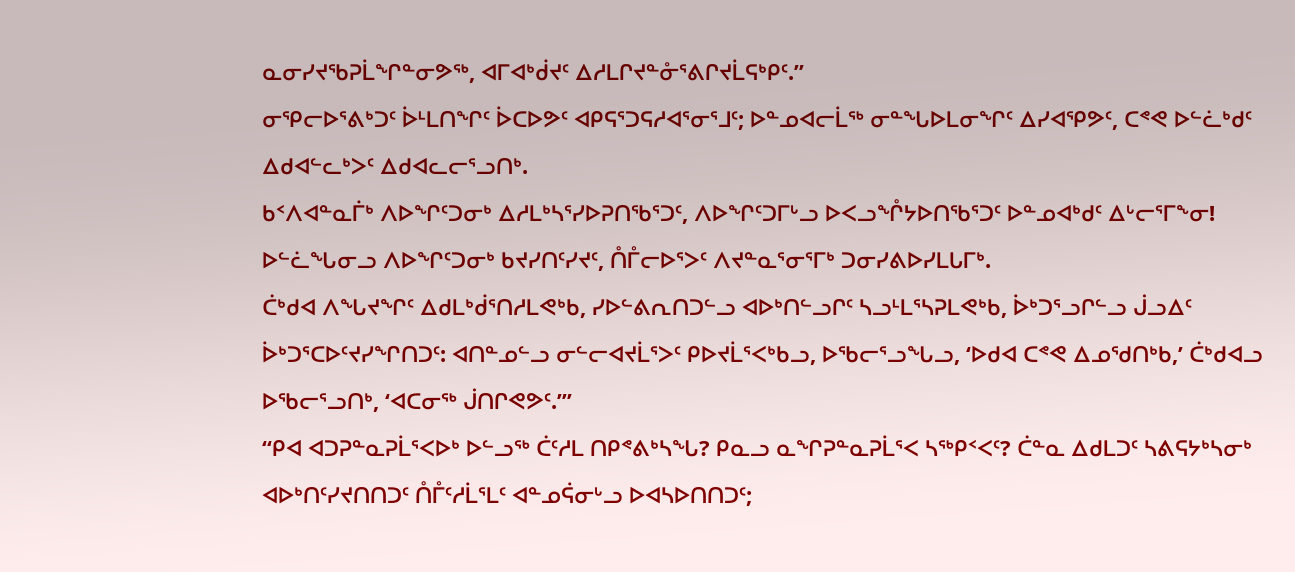ᓇᓂᓯᔪᖃᕈᒫᖏᓐᓂᕗᖅ, ᐊᒥᐊᒃᑰᔪᑦ ᐃᓱᒪᒋᔪᓐᓁᕐᕕᒋᔪᒫᕋᒃᑭᑦ.”
ᓂᕿᓕᐅᕐᕕᒃᑐᑦ ᐆᒻᒪᑎᖏᑦ ᐆᑕᐅᕗᑦ ᐊᑭᕋᕐᑐᕋᓱᐊᕐᓂᕐᒧᑦ; ᐅᓐᓄᐊᓕᒫᖅ ᓂᓐᖓᐅᒪᓂᖏᑦ ᐃᓯᐊᕿᕗᑦ, ᑕᕝᕙ ᐅᓪᓛᒃᑯᑦ ᐃᑯᐊᓪᓚᒃᐳᑦ ᐃᑯᐊᓚᓕᕐᓗᑎᒃ.
ᑲᑉᐱᐊᓐᓇᒦᒃ ᐱᐅᖏᑦᑐᓂᒃ ᐃᓱᒪᒃᓴᕐᓯᐅᕈᑎᖃᕐᑐᑦ, ᐱᐅᖏᑦᑐᒥᒡᓗ ᐅᐸᓗᖎᔭᐅᑎᖃᕐᑐᑦ ᐅᓐᓄᐊᒃᑯᑦ ᐃᒡᓕᕐᒥᖕᓂ! ᐅᓪᓛᖓᓂᓗ ᐱᐅᖏᑦᑐᓂᒃ ᑲᔪᓯᑎᑦᓯᔪᑦ, ᑍᒤᓕᐅᕐᐳᑦ ᐱᔪᓐᓇᕐᓂᕐᒥᒃ ᑐᓂᓯᕕᐅᓯᒪᒐᒥᒃ.
ᑖᒃᑯᐊ ᐱᖓᔪᖏᑦ ᐃᑯᒪᒃᑰᕐᑎᓱᒪᕙᒃᑲ, ᓯᐅᓪᕕᕆᑎᑐᓪᓗ ᐊᐅᒃᑎᓪᓗᒋᑦ ᓴᓗᒻᒪᕐᓴᕈᒪᕙᒃᑲ, ᐆᒃᑐᕐᓗᒋᓪᓗ ᒎᓗᐃᑦ ᐆᒃᑐᕐᑕᐅᑦᔪᓯᖏᑎᑐᑦ: ᐊᑎᓐᓄᓪᓗ ᓂᓪᓕᐊᔪᒫᕐᐳᑦ ᑭᐅᔪᒫᕐᐸᒃᑲᓗ, ᐅᖃᓕᕐᓗᖓᓗ, ‘ᐅᑯᐊ ᑕᕝᕙ ᐃᓄᖁᑎᒃᑲ,’ ᑖᒃᑯᐊᓗ ᐅᖃᓕᕐᓗᑎᒃ, ‘ᐊᑕᓂᖅ ᒎᑎᒋᕙᕗᑦ.’”
“ᑭᐊ ᐊᑐᕈᓐᓇᕈᒫᕐᐸᐅᒃ ᐅᓪᓗᖅ ᑖᑦᓱᒪ ᑎᑭᕝᕕᒃᓴᖓ? ᑭᓇᓗ ᓇᖏᕈᓐᓇᕈᒫᕐᐸ ᓴᖅᑭᑉᐸᑦ? ᑖᓐᓇ ᐃᑯᒪᑐᑦ ᓴᕕᕋᔭᒃᓴᓂᒃ ᐊᐅᒃᑎᑦᓯᔪᑎᑎᑐᑦ ᑍᒤᑦᓱᒫᕐᒪᑦ ᐊᓐᓄᕌᓂᒡᓗ ᐅᐊᓴᐅᑎᑎᑐᑦ;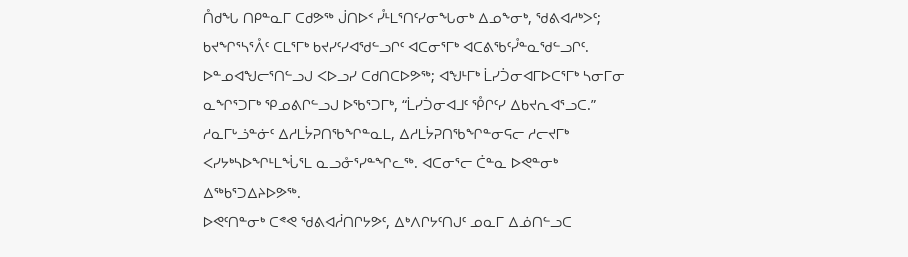ᑍᑯᖓ ᑎᑭᓐᓇᒥ ᑕᑯᕗᖅ ᒎᑎᐅᑉ ᓮᒻᒪᕐᑎᑦᓯᓂᖓᓂᒃ ᐃᓄᖕᓂᒃ, ᖁᕕᐊᓱᒃᐳᑦ; ᑲᔪᖏᕐᓴᕐᐰᑦ ᑕᒪᕐᒥᒃ ᑲᔪᓯᑦᓯᐊᖁᓪᓗᒋᑦ ᐊᑕᓂᕐᒥᒃ ᐊᑕᕕᖃᑦᓮᓐᓇᖁᓪᓗᒋᑦ.
ᐅᓐᓄᐊᖑᓕᕐᑎᓪᓗᒍ ᐸᐅᓗᓯ ᑕᑯᑎᑕᐅᕗᖅ; ᐊᖑᒻᒥᒃ ᒫᓯᑑᓂᐊᒥᐅᑕᕐᒥᒃ ᓴᓂᒥᓂ ᓇᖏᕐᑐᒥᒃ ᕿᓄᕕᒋᓪᓗᒍ ᐅᖃᕐᑐᒥᒃ, “ᒫᓯᑑᓂᐊᒧᑦ ᕾᒋᑦᓯ ᐃᑲᔪᕆᐊᕐᓗᑕ.”
ᓱᓇᒥᒡᓘᓐᓃᑦ ᐃᓱᒪᔮᕈᑎᖃᖏᓐᓇᒪ, ᐃᓱᒪᔮᕈᑎᖃᖏᓐᓂᕋᓕ ᓱᓕᔪᒥᒃ ᐸᓯᔭᒃᓴᐅᖏᒻᒪᖔᕐᒪ ᓇᓗᓁᕐᓯᓐᖏᓚᖅ. ᐊᑕᓂᕐᓕ ᑖᓐᓇ ᐅᕙᓐᓂᒃ ᐃᖅᑲᕐᑐᐃᔨᐅᕗᖅ.
ᐅᕙᑦᑎᓐᓂᒃ ᑕᕝᕙ ᖁᕕᐊᓲᑎᒋᔭᕗᑦ, ᐃᒃᐱᒋᔭᑦᑎᒍᑦ ᓄᓇᒥ ᐃᓅᑎᓪᓗᑕ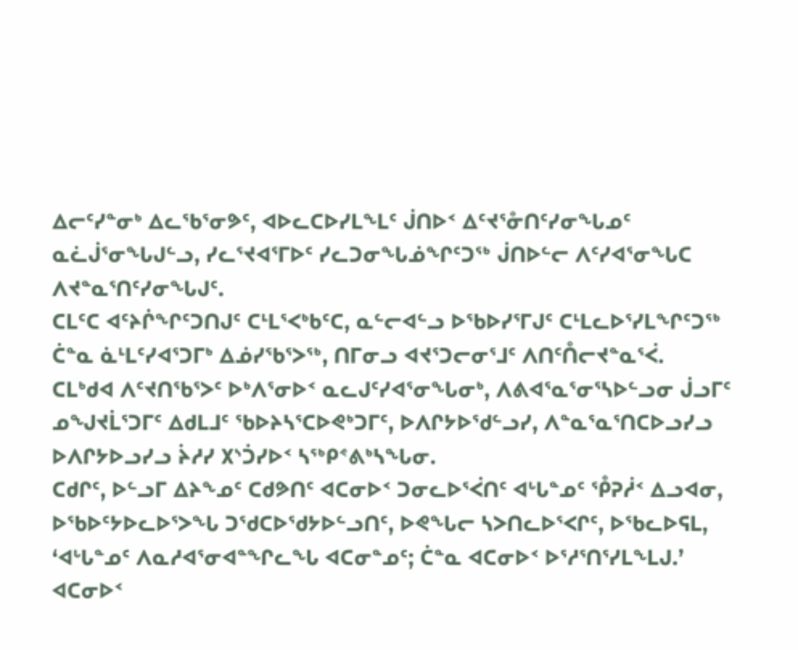ᐃᓕᑦᓯᓐᓂᒃ ᐃᓚᖃᕐᓂᕗᑦ, ᐊᐅᓚᑕᐅᓯᒪᖕᒪᑦ ᒎᑎᐅᑉ ᐃᑦᔪᕐᓁᑎᑦᓯᓂᖓᓄᑦ ᓇᓛᒎᕐᓂᖓᒍᓪᓗ, ᓯᓚᕐᔪᐊᕐᒥᐅᑦ ᓯᓚᑐᓂᖓᓅᖏᑦᑐᖅ ᒎᑎᐅᓪᓕ ᐱᑦᓯᐊᕐᓂᖓᑕ ᐱᔪᓐᓇᕐᑎᑦᓯᓂᖓᒍᑦ.
ᑕᒪᑦᑕ ᐊᑦᔨᒌᖏᑦᑐᑎᒍᑦ ᑕᒻᒪᕐᐸᒃᑲᑦᑕ, ᓇᓪᓕᐊᓪᓗ ᐅᖃᐅᓯᕐᒥᒍᑦ ᑕᒻᒪᓚᐅᕐᓯᒪᖏᑦᑐᖅ ᑖᓐᓇ ᓈᒻᒪᑦᓯᐊᕐᑐᒥᒃ ᐃᓅᓯᖃᕐᐳᖅ, ᑎᒥᓂᓗ ᐊᔪᕐᑐᓕᓂᕐᒧᑦ ᐱᑎᑦᑍᓕᔪᓐᓇᕐᐹ.
ᑕᒪᒃᑯᐊ ᐱᑦᔪᑎᖃᕐᐳᑦ ᐅᒃᐱᕐᓂᐅᑉ ᓇᓚᒍᑦᓯᐊᕐᓂᖓᓂᒃ, ᐱᕕᐊᕐᓇᕐᓂᕐᓴᐅᓪᓗᓂ ᒎᓗᒥᑦ ᓄᖑᔪᒫᕐᑐᒥᑦ ᐃᑯᒪᒧᑦ ᖃᐅᔨᓴᕐᑕᐅᕙᒃᑐᒥᑦ, ᐅᐱᒋᔭᐅᖁᓪᓗᓯ, ᐱᓐᓇᕐᓇᕐᑎᑕᐅᓗᓯᓗ ᐅᐱᒋᔭᐅᓗᓯᓗ ᔩᓱᓯ ᙭ᔅᑑᓯᐅᑉ ᓴᖅᑭᕝᕕᒃᓴᖓᓂ.
ᑕᑯᒋᑦ, ᐅᓪᓗᒥ ᐃᔨᖕᓄᑦ ᑕᑯᕗᑎᑦ ᐊᑕᓂᐅᑉ ᑐᓂᓚᐅᕐᐹᑎᑦ ᐊᒡᒐᓐᓄᑦ ᕾᕈᓲᑉ ᐃᓗᐊᓂ, ᐅᖃᐅᑦᔭᐅᓚᐅᕐᐳᖓ ᑐᖁᑕᐅᖁᔭᐅᓪᓗᑎᑦ, ᐅᕙᖓᓕ ᓴᐳᑎᓚᐅᕐᐸᒋᑦ, ᐅᖃᓚᐅᕋᒪ, ‘ᐊᒡᒐᓐᓄᑦ ᐱᓇᓱᐊᕐᓂᐊᓐᖏᓚᖓ ᐊᑕᓂᓐᓄᑦ; ᑖᓐᓇ ᐊᑕᓂᐅᑉ ᐅᕐᓱᕐᑎᕐᓯᒪᖕᒪᒍ.’
ᐊᑕᓂᐅᑉ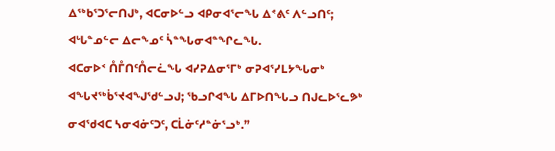ᐃᖅᑲᕐᑐᕐᓕᑎᒍᒃ, ᐊᑕᓂᐅᓪᓗ ᐊᑭᓂᐊᕐᓕᖓ ᐃᕝᕕᑦ ᐱᓪᓗᑎᑦ; ᐊᒡᒐᓐᓄᓪᓕ ᐃᓕᖕᓄᑦ ᓵᓐᖓᓂᐊᓐᖏᓚᖓ.
ᐊᑕᓂᐅᑉ ᑍᒤᑎᑦᑍᓕᓛᖓ ᐊᓯᕈᐃᓂᕐᒥᒃ ᓂᕈᐊᕐᓯᒪᔭᖓᓂᒃ ᐊᖓᔪᖅᑳᕐᔪᐊᖑᖁᓪᓗᒍ; ᖃᓗᒋᐊᖓ ᐃᒥᐅᑎᖓᓗ ᑎᒍᓚᐅᕐᓚᕗᒃ ᓂᐊᖁᐊᑕ ᓴᓂᐊᓃᑦᑐᑦ, ᑕᒫᓃᑦᓱᓐᓃᕐᓗᒃ.”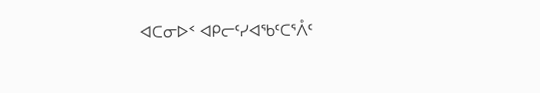ᐊᑕᓂᐅᑉ ᐊᑭᓕᑦᓯᐊᖃᑦᑕᕐᐰᑦ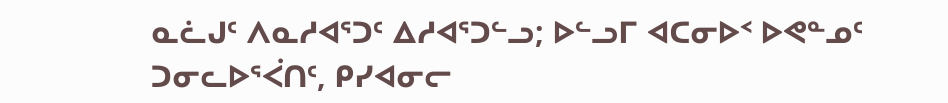ᓇᓛᒍᑦ ᐱᓇᓱᐊᕐᑐᑦ ᐃᓱᐊᕐᑐᓪᓗ; ᐅᓪᓗᒥ ᐊᑕᓂᐅᑉ ᐅᕙᓐᓄᑦ ᑐᓂᓚᐅᕐᐹᑎᑦ, ᑭᓯᐊᓂᓕ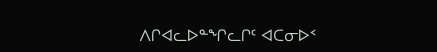ᐱᒋᐊᓚᐅᓐᖏᓚᒋᑦ ᐊᑕᓂᐅᑉ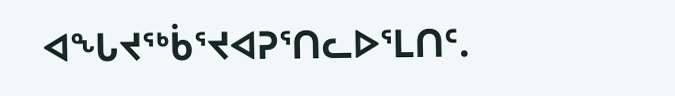ᐊᖓᔪᖅᑳᕐᔪᐊᕈᕐᑎᓚᐅᕐᒪᑎᑦ.